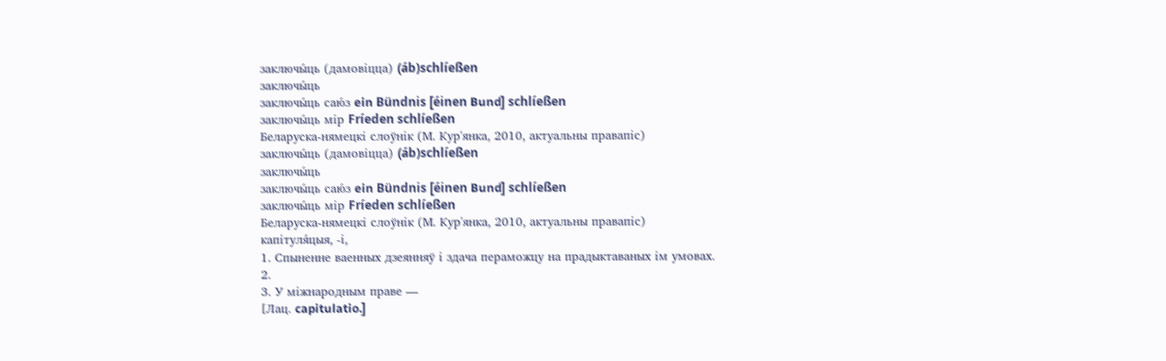заключы́ць (дамовіцца) (áb)schlíeßen
заключы́ць
заключы́ць саю́з ein Bündnis [éinen Bund] schlíeßen
заключы́ць мір Fríeden schlíeßen
Беларуска-нямецкі слоўнік (М. Кур'янка, 2010, актуальны правапіс)
заключы́ць (дамовіцца) (áb)schlíeßen
заключы́ць
заключы́ць саю́з ein Bündnis [éinen Bund] schlíeßen
заключы́ць мір Fríeden schlíeßen
Беларуска-нямецкі слоўнік (М. Кур'янка, 2010, актуальны правапіс)
капітуля́цыя, ‑і,
1. Спыненне ваенных дзеянняў і здача пераможцу на прадыктаваных ім умовах.
2.
3. У міжнародным праве —
[Лац. capitulatio.]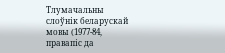Тлумачальны слоўнік беларускай мовы (1977-84, правапіс да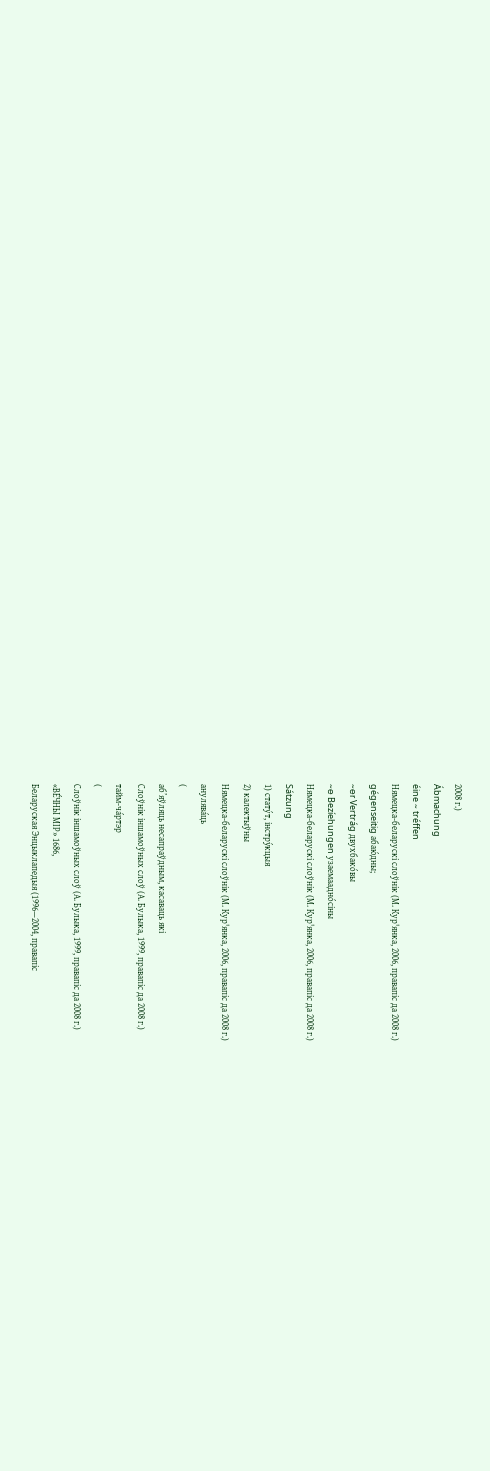2008 г.)
Ábmachung
éine ~ tréffen
Нямецка-беларускі слоўнік (М. Кур'янка, 2006, правапіс да 2008 г.)
gégenseitig абаю́дны;
~er Vertrág двухбако́вы
~e Bezíehungen узаемаадно́сіны
Нямецка-беларускі слоўнік (М. Кур'янка, 2006, правапіс да 2008 г.)
Sátzung
1) стату́т, інстру́кцыя
2) калектыўны
Нямецка-беларускі слоўнік (М. Кур'янка, 2006, правапіс да 2008 г.)
анулява́ць
(
аб’яўляць несапраўдным, касаваць які
Слоўнік іншамоўных слоў (А. Булыка, 1999, правапіс да 2008 г.)
тайм-ча́ртэр
(
Слоўнік іншамоўных слоў (А. Булыка, 1999, правапіс да 2008 г.)
«ВЕ́ЧНЫ МІР» 1686,
Беларуская Энцыклапедыя (1996—2004, правапіс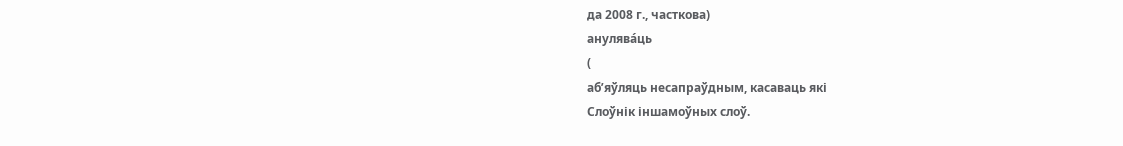да 2008 г., часткова)
анулява́ць
(
аб’яўляць несапраўдным, касаваць які
Слоўнік іншамоўных слоў.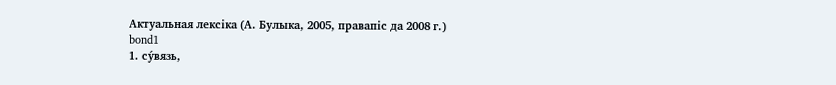Актуальная лексіка (А. Булыка, 2005, правапіс да 2008 г.)
bond1
1. су́вязь,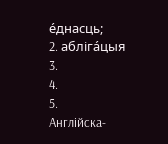е́днасць;
2. абліга́цыя
3.
4.
5.
Англійска-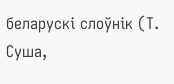беларускі слоўнік (Т. Суша,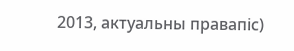2013, актуальны правапіс)